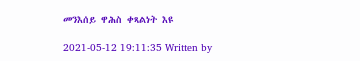መንእሰይ ዋሕስ ቀጻልነት እዩ

2021-05-12 19:11:35 Written by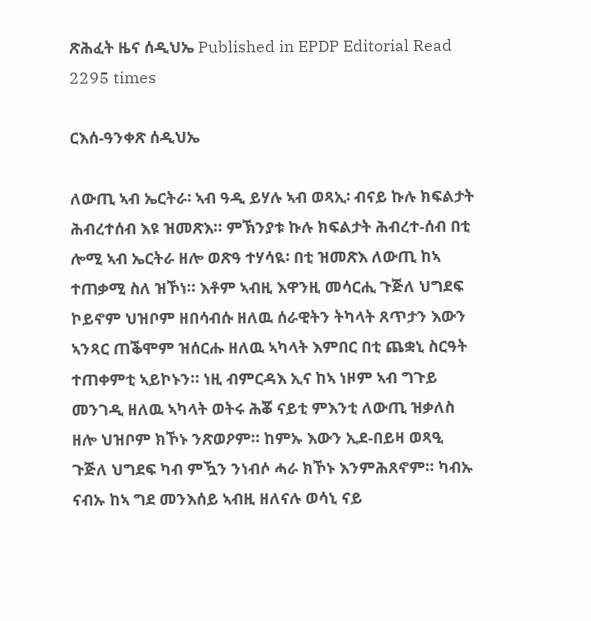ጽሕፈት ዜና ሰዲህኤ Published in EPDP Editorial Read 2295 times

ርእሰ-ዓንቀጽ ሰዲህኤ

ለውጢ ኣብ ኤርትራ፡ ኣብ ዓዲ ይሃሉ ኣብ ወጻኢ፡ ብናይ ኩሉ ክፍልታት ሕብረተሰብ እዩ ዝመጽእ። ምኽንያቱ ኩሉ ክፍልታት ሕብረተ-ሰብ በቲ ሎሚ ኣብ ኤርትራ ዘሎ ወጽዓ ተሃሳዪ፡ በቲ ዝመጽእ ለውጢ ከኣ ተጠቃሚ ስለ ዝኾነ። እቶም ኣብዚ እዋንዚ መሳርሒ ጉጅለ ህግደፍ ኮይኖም ህዝቦም ዘበሳብሱ ዘለዉ ሰራዊትን ትካላት ጸጥታን እውን ኣንጻር ጠቕሞም ዝሰርሑ ዘለዉ ኣካላት እምበር በቲ ጨቋኒ ስርዓት ተጠቀምቲ ኣይኮኑን። ነዚ ብምርዳእ ኢና ከኣ ነዞም ኣብ ግጉይ መንገዲ ዘለዉ ኣካላት ወትሩ ሕቖ ናይቲ ምእንቲ ለውጢ ዝቃለስ ዘሎ ህዝቦም ክኾኑ ንጽወዖም። ከምኡ እውን ኢደ-በይዛ ወጻዒ ጉጅለ ህግደፍ ካብ ምዃን ንነብሶ ሓራ ክኾኑ እንምሕጸኖም። ካብኡ ናብኡ ከኣ ግደ መንእሰይ ኣብዚ ዘለናሉ ወሳኒ ናይ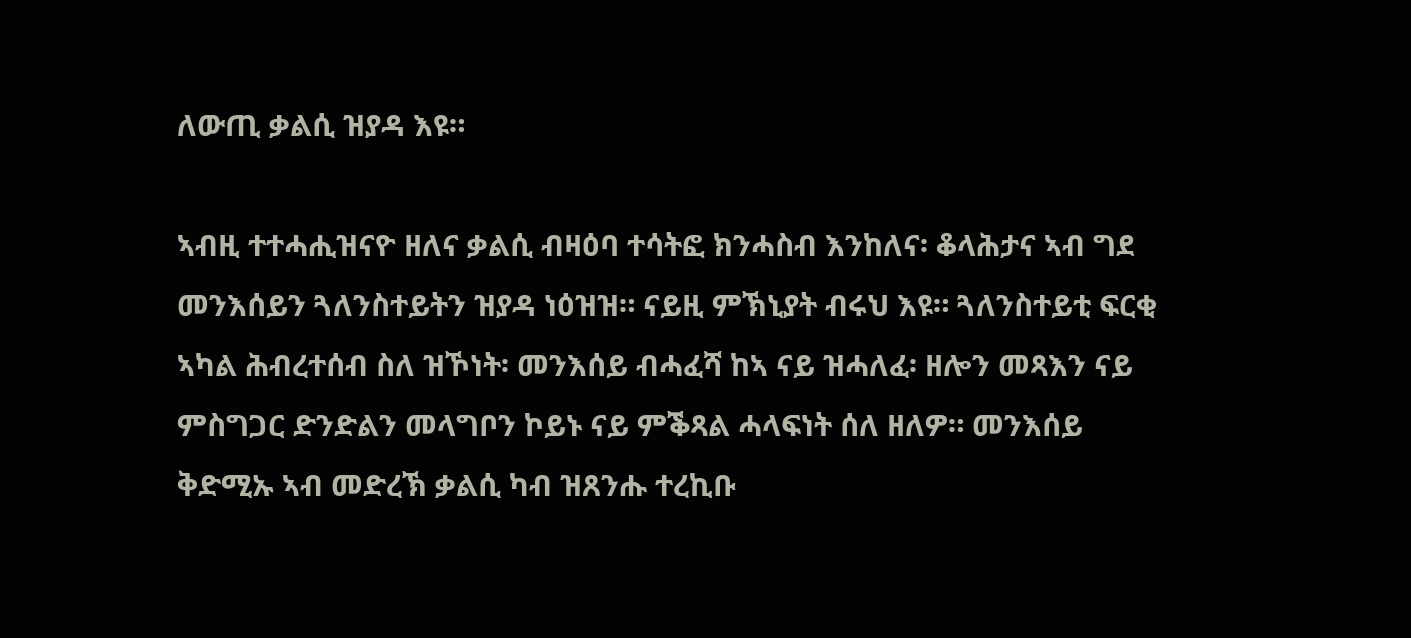ለውጢ ቃልሲ ዝያዳ እዩ።

ኣብዚ ተተሓሒዝናዮ ዘለና ቃልሲ ብዛዕባ ተሳትፎ ክንሓስብ እንከለና፡ ቆላሕታና ኣብ ግደ መንእሰይን ጓለንስተይትን ዝያዳ ነዕዝዝ። ናይዚ ምኽኒያት ብሩህ እዩ። ጓለንስተይቲ ፍርቂ ኣካል ሕብረተሰብ ስለ ዝኾነት፡ መንእሰይ ብሓፈሻ ከኣ ናይ ዝሓለፈ፡ ዘሎን መጻእን ናይ ምስግጋር ድንድልን መላግቦን ኮይኑ ናይ ምቕጻል ሓላፍነት ሰለ ዘለዎ። መንእሰይ ቅድሚኡ ኣብ መድረኽ ቃልሲ ካብ ዝጸንሑ ተረኪቡ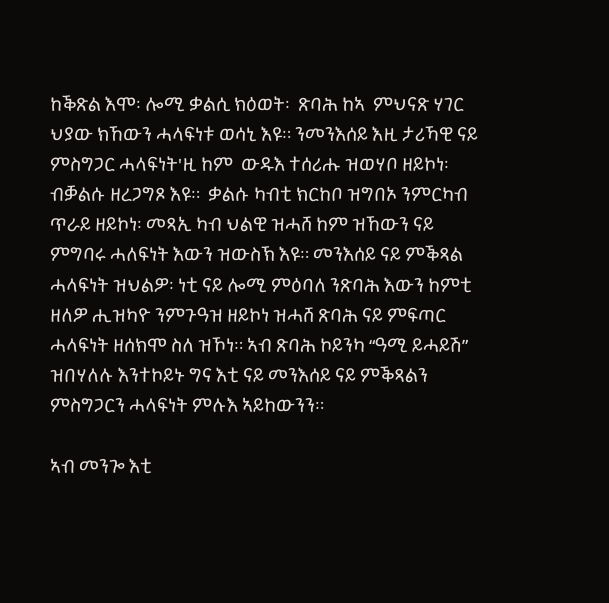ከቕጽል እሞ፡ ሎሚ ቃልሲ ክዕወት፡  ጽባሕ ከኣ  ምህናጽ ሃገር ህያው ክኸውን ሓላፍነቱ ወሳኒ እዩ። ንመንእሰይ እዚ ታሪኻዊ ናይ ምስግጋር ሓላፍነት'ዚ ከም  ውዱእ ተሰሪሑ ዝወሃቦ ዘይኮነ፡ ብቓልሱ ዘረጋግጾ እዩ።  ቃልሱ ካብቲ ክርከቦ ዝግበኦ ንምርካብ ጥራይ ዘይኮነ፡ መጻኢ ካብ ህልዊ ዝሓሸ ከም ዝኸውን ናይ ምግባሩ ሓለፍነት እውን ዝውስኽ እዩ። መንእሰይ ናይ ምቕጻል ሓላፍነት ዝህልዎ፡ ነቲ ናይ ሎሚ ምዕባለ ንጽባሕ እውን ከምቲ ዘለዎ ሒዝካዮ ንምጉዓዝ ዘይኮነ ዝሓሸ ጽባሕ ናይ ምፍጣር ሓላፍነት ዘሰክሞ ስለ ዝኾነ። ኣብ ጽባሕ ኮይንካ “ዓሚ ይሓይሽ” ዝበሃለሉ እንተኮይኑ ግና እቲ ናይ መንእሰይ ናይ ምቕጻልን ምስግጋርን ሓላፍነት ምሉእ ኣይከውንን።

ኣብ መንጐ እቲ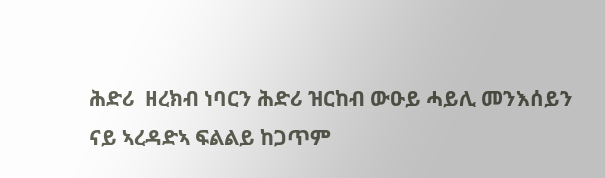ሕድሪ  ዘረክብ ነባርን ሕድሪ ዝርከብ ውዑይ ሓይሊ መንእሰይን ናይ ኣረዳድኣ ፍልልይ ከጋጥም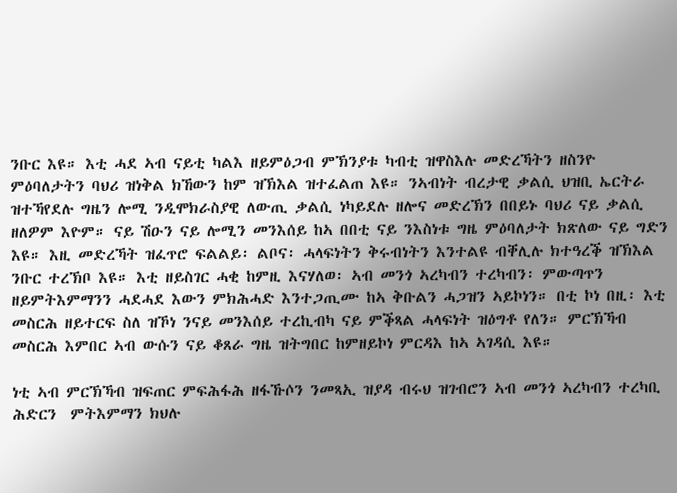ንቡር እዩ። እቲ ሓደ ኣብ ናይቲ ካልእ ዘይምዕጋብ ምኽንያቱ ካብቲ ዝዋስእሉ መድረኻትን ዘስንዮ ምዕባለታትን ባህሪ ዝነቅል ክኸውን ከም ዝኽእል ዝተፈልጠ እዩ። ንኣብነት ብረታዊ ቃልሲ ህዝቢ ኤርትራ ዝተኻየደሉ ግዜን ሎሚ ንዲሞክራስያዊ ለውጢ ቃልሲ ነካይደሉ ዘሎና መድረኽን በበይኑ ባህሪ ናይ ቃልሲ  ዘለዎም እዮም። ናይ ሽዑን ናይ ሎሚን መንእሰይ ከኣ በበቲ ናይ ንእስነቱ ግዜ ምዕባለታት ክጽለው ናይ ግድን እዩ። እዚ መድረኻት ዝፈጥሮ ፍልልይ፡ ልቦና፡ ሓላፍነትን ቅሩብነትን እንተልዩ ብቐሊሉ ክተዓረቕ ዝኽእል ንቡር ተረኽቦ እዩ። እቲ ዘይስገር ሓቂ ከምዚ እናሃለወ፡ ኣብ መንጎ ኣረካብን ተረካብን፡ ምውጣጥን ዘይምትእምማንን ሓደሓደ እውን ምክሕሓድ እንተጋጢሙ ከኣ ቅቡልን ሓጋዝን ኣይኮነን። በቲ ኮነ በዚ፡ እቲ መስርሕ ዘይተርፍ ስለ ዝኾነ ንናይ መንእሰይ ተረኪብካ ናይ ምቕጻል ሓላፍነት ዝዕግቶ የለን። ምርኽኻብ መስርሕ እምበር ኣብ ውሱን ናይ ቆጸራ ግዜ ዝትግበር ከምዘይኮነ ምርዳእ ከኣ ኣገዳሲ እዩ።

ነቲ ኣብ ምርኽኻብ ዝፍጠር ምፍሕፋሕ ዘፋኹሶን ንመጻኢ ዝያዳ ብሩህ ዝገብሮን ኣብ መንጎ ኣረካብን ተረካቢ ሕድርን  ምትእምማን ክህሉ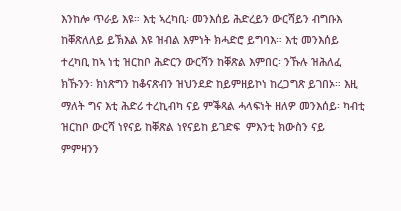እንከሎ ጥራይ እዩ። እቲ ኣረካቢ፡ መንእሰይ ሕድረይን ውርሻይን ብግቡእ ከቐጽለለይ ይኽእል እዩ ዝብል እምነት ክሓድሮ ይግባእ። እቲ መንእሰይ ተረካቢ ከኣ ነቲ ዝርከቦ ሕድርን ውርሻን ከቐጽል እምበር፡ ንኹሉ ዝሕለፈ ክኹንን፡ ክነጽግን ከቆናጽብን ዝህንደድ ከይምዘይኮነ ከረጋግጽ ይገበኦ። እዚ ማለት ግና እቲ ሕድሪ ተረኪብካ ናይ ምቕጻል ሓላፍነት ዘለዎ መንእሰይ፡ ካብቲ ዝርከቦ ውርሻ ነየናይ ከቐጽል ነየናይከ ይገድፍ  ምእንቲ ክውስን ናይ ምምዛንን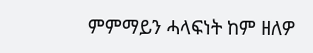ምምማይን ሓላፍነት ከም ዘለዎ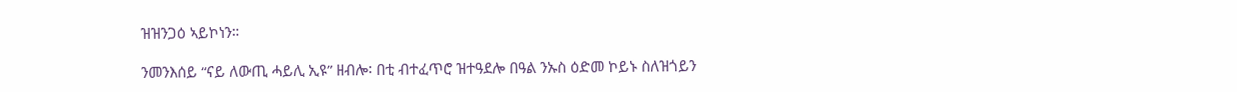ዝዝንጋዕ ኣይኮነን።

ንመንእሰይ “ናይ ለውጢ ሓይሊ ኢዩ” ዘብሎ፡ በቲ ብተፈጥሮ ዝተዓደሎ በዓል ንኡስ ዕድመ ኮይኑ ስለዝጎይን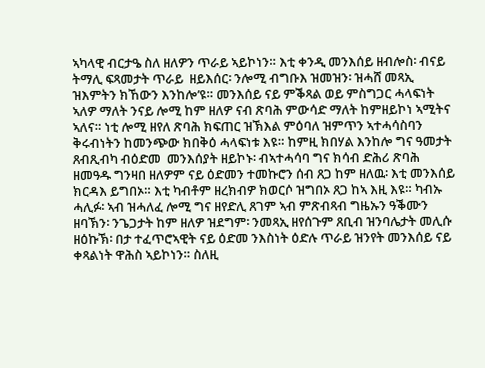ኣካላዊ ብርታዔ ስለ ዘለዎን ጥራይ ኣይኮነን። እቲ ቀንዲ መንእሰይ ዘብሎስ፡ ብናይ ትማሊ ፍጻመታት ጥራይ  ዘይእሰር፡ ንሎሚ ብግቡእ ዝመዝን፡ ዝሓሸ መጻኢ ዝእምትን ክኸውን እንከሎ’ዩ። መንእሰይ ናይ ምቕጻል ወይ ምስግጋር ሓላፍነት ኣለዎ ማለት ንናይ ሎሚ ከም ዘለዎ ናብ ጽባሕ ምውሳድ ማለት ከምዘይኮነ ኣሚትና ኣለና። ነቲ ሎሚ ዘየለ ጽባሕ ክፍጠር ዝኽእል ምዕባለ ዝምጥን ኣተሓሳስባን ቅሩብነትን ከመንጭው ክበቅዕ ሓላፍነቱ እዩ። ከምዚ ክበሃል እንከሎ ግና ዓመታት ጸብጺብካ ብዕድመ  መንእሰያት ዘይኮኑ፡ ብኣተሓሳባ ግና ክሳብ ድሕሪ ጽባሕ ዘመዓዱ ግንዛበ ዘለዎም ናይ ዕድመን ተመኩሮን ሰብ ጸጋ ከም ዘለዉ፡ እቲ መንእሰይ ክርዳእ ይግበኦ። እቲ ካብቶም ዘረክብዎ ክወርሶ ዝግበኦ ጸጋ ከኣ እዚ እዩ። ካብኡ ሓሊፉ፡ ኣብ ዝሓለፈ ሎሚ ግና ዘየድሊ ጸገም ኣብ ምጽብጻብ ግዜኡን ዓቕሙን ዘባኽን፡ ንጌጋታት ከም ዘለዎ ዝደግም፡ ንመጻኢ ዘየሰጉም ጸቢብ ዝንባሌታት መሊሱ ዘዕኩኽ፡ በታ ተፈጥሮኣዊት ናይ ዕድመ ንእስነት ዕድሉ ጥራይ ዝንየት መንእሰይ ናይ ቀጻልነት ዋሕስ ኣይኮነን። ስለዚ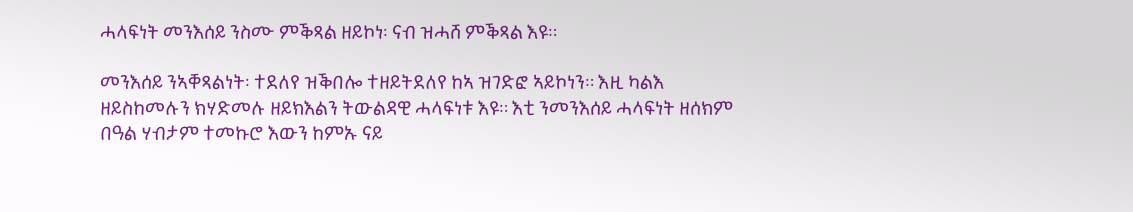ሓላፍነት መንእሰይ ንስሙ ምቕጻል ዘይኮነ፡ ናብ ዝሓሸ ምቕጻል እዩ።

መንእሰይ ንኣቐጻልነት፡ ተደለየ ዝቕበሎ ተዘይትደለየ ከኣ ዝገድፎ ኣይኮነን። እዚ ካልእ ዘይስከመሉን ክሃድመሉ ዘይክእልን ትውልዳዊ ሓላፍነቱ እዩ። እቲ ንመንእሰይ ሓላፍነት ዘሰክም በዓል ሃብታም ተመኩሮ እውን ከምኡ ናይ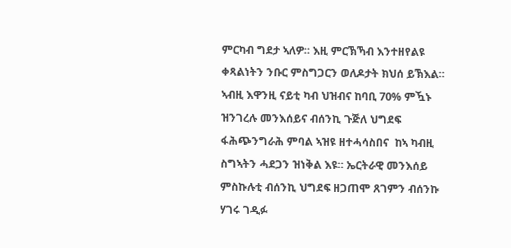ምርካብ ግደታ ኣለዎ። እዚ ምርኽኻብ እንተዘየልዩ ቀጻልነትን ንቡር ምስግጋርን ወለዶታት ክህሰ ይኽእል። ኣብዚ እዋንዚ ናይቲ ካብ ህዝብና ከባቢ 70% ምዃኑ ዝንገረሉ መንእሰይና ብሰንኪ ጉጅለ ህግደፍ  ፋሕጭንግራሕ ምባል ኣዝዩ ዘተሓሳስበና  ከኣ ካብዚ ስግኣትን ሓደጋን ዝነቅል እዩ። ኤርትራዊ መንእሰይ ምስኩሉቲ ብሰንኪ ህግደፍ ዘጋጠሞ ጸገምን ብሰንኩ ሃገሩ ገዲፉ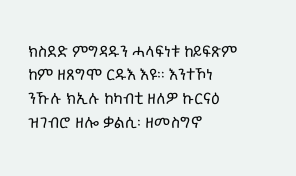ክስደድ ምግዳዱን ሓላፍነቱ ከይፍጽም ከም ዘጸግሞ ርዱእ እዩ። እንተኾነ ንኹሉ ክኢሉ ከካብቲ ዘለዎ ኩርናዕ ዝገብሮ ዘሎ ቃልሲ፡ ዘመስግኖ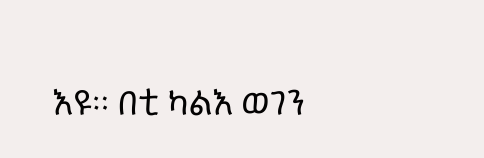እዩ። በቲ ካልእ ወገን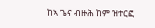ከኣ ጌና ብዙሕ ከም ዝተርፎ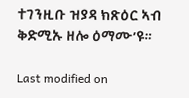ተገንዚቡ ዝያዳ ክጽዕር ኣብ ቅድሚኡ ዘሎ ዕማሙ’ዩ።

Last modified on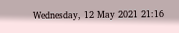Wednesday, 12 May 2021 21:16